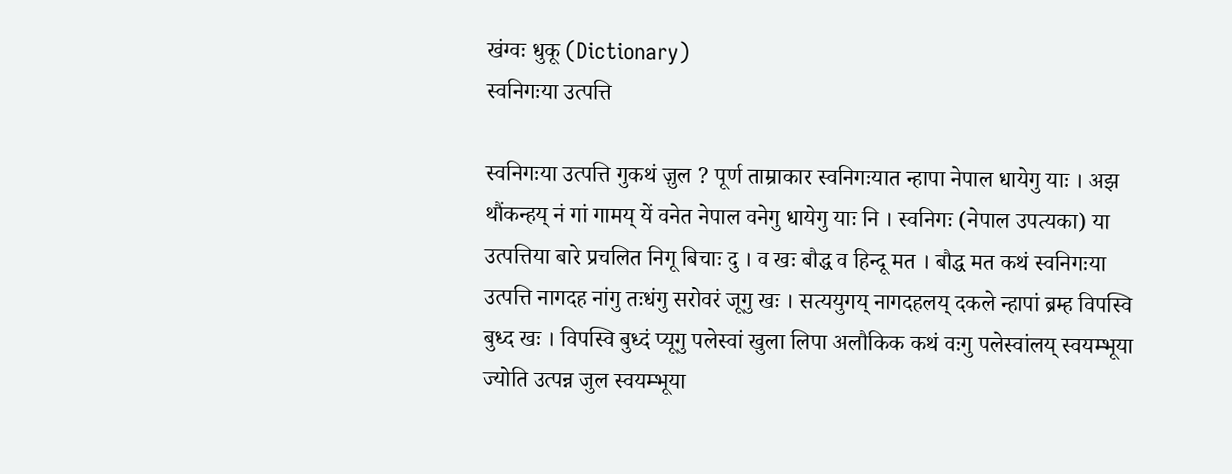खंग्वः धुकू (Dictionary)
स्वनिगःया उत्पत्ति

स्वनिगःया उत्पत्ति गुकथं ज़ुल ? पूर्ण ताम्राकार स्वनिगःयात न्हापा नेपाल धायेगु याः । अझ थौंकन्हय् नं गां गामय् यें वनेत नेपाल वनेगु धायेगु याः नि । स्वनिगः (नेपाल उपत्यका) या उत्पत्तिया बारे प्रचलित निगू बिचाः दु । व खः बौद्ध व हिन्दू मत । बौद्ध मत कथं स्वनिगःया उत्पत्ति नागदह नांगु तःधंगु सरोवरं जूगु खः । सत्ययुगय् नागदहलय् दकले न्हापां ब्रम्ह विपस्वि बुध्द खः । विपस्वि बुध्दं प्यूगु पलेस्वां खुला लिपा अलौकिक कथं वःगु पलेस्वांलय् स्वयम्भूया ज्योति उत्पन्न जुल स्वयम्भूया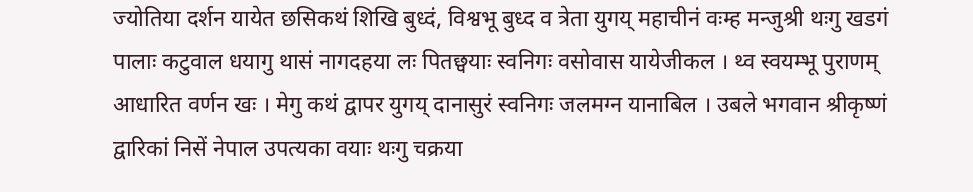ज्योतिया दर्शन यायेत छसिकथं शिखि बुध्दं, विश्वभू बुध्द व त्रेता युगय् महाचीनं वःम्ह मन्जुश्री थःगु खडगं पालाः कटुवाल धयागु थासं नागदहया लः पितछ्वयाः स्वनिगः वसोवास यायेजीकल । थ्व स्वयम्भू पुराणम् आधारित वर्णन खः । मेगु कथं द्वापर युगय् दानासुरं स्वनिगः जलमग्न यानाबिल । उबले भगवान श्रीकृष्णं द्वारिकां निसें नेपाल उपत्यका वयाः थःगु चक्रया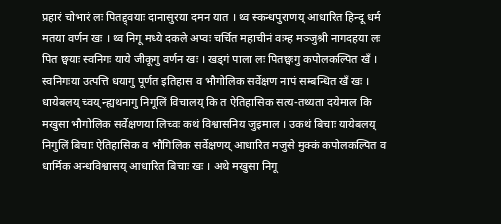प्रहारं चोभारं लः पितद्द्वयाः दानासुरया दमन यात । थ्व स्कन्धपुराणय् आधारित हिन्दू धर्म मतया वर्णन खः । थ्व निगू मध्ये दकले अप्वः चर्चित महाचीनं वःम्ह मञ्जुश्री नागदहया लः पित छ्वयाः स्वनिगः याये जीकूगु वर्णन खः । खड्गं पाला लः पितछ्वःगु कपोलकल्पित खँ । स्वनिगःया उत्पत्ति धयागु पूर्णत इतिहास व भौगोलिक सर्वेक्षण नापं सम्बन्धित खँ खः । धायेबलय् च्वय् न्ह्यथनागु निगूलिं विचालय् कि त ऐतिहासिक सत्य-तथ्यता दयेमाल कि मखुसा भौगोलिक सर्वेक्षणया लिच्वः कथं विश्वासनिय जुइमाल । उकथं बिचाः यायेबलय् निगुलिं बिचाः ऐतिहासिक व भौगिलिक सर्वेक्षणय् आधारित मजुसे मुक्कं कपोलकल्पित व धार्मिक अन्धविश्वासय् आधारित बिचाः खः । अथे मखुसा निगू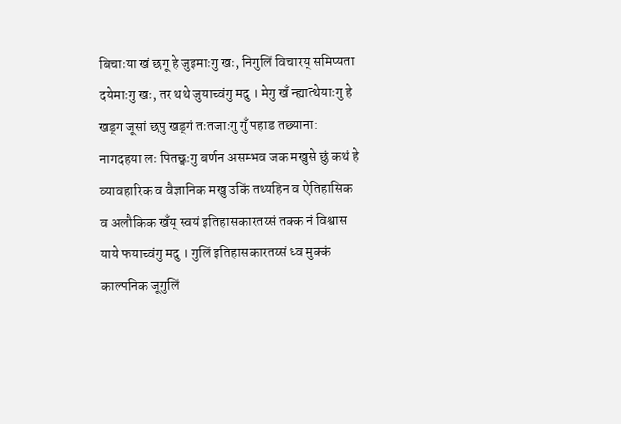बिचाःया खं छगू हे जुइमाःगु खः, निगुलिं विचारय् समिप्यता दयेमाःगु खः, तर थथे जुयाच्वंगु मदु । मेगु खँ न्ह्यात्थेयाःगु हे खड्ग जूसां छपु खड्गं तःतजाःगु गुँ पहाड तछ्याना: नागदहया लः पितछ्वःगु बर्णन असम्भव जक मखुसे छुं कथं हे व्यावहारिक व वैज्ञानिक मखु उकिं तथ्यहिन व ऐतिहासिक व अलौकिक खँय् स्वयं इतिहासकारतय्सं तक्क नं विश्वास याये फयाच्वंगु मदु । गुलिं इतिहासकारतय्सं ध्व मुक्कं काल्पनिक जूगुलिं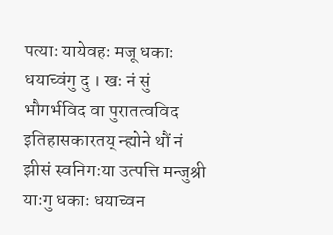पत्याः यायेवहः मजू धकाः धयाच्वंगु दु । खः नं सुं भौगर्भविद वा पुरातत्वविद इतिहासकारतय् न्ह्योने थौं नं झीसं स्वनिगःया उत्पत्ति मन्जुश्री याःगु धकाः धयाच्वन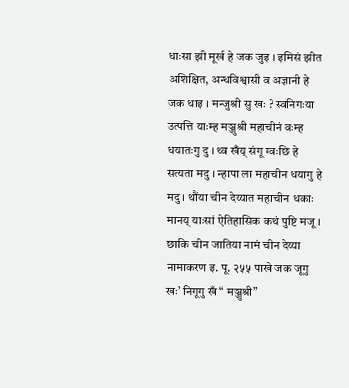धाःसा झी मूर्ख हे जक जुइ । इमिसं झीत अशिक्षित, अन्धविश्वासी व अज्ञानी हे जक धाइ । मन्जुश्री सु खः ? स्वनिगःया उत्पत्ति याःम्ह मञ्जुश्री महाचीनं वःम्ह धयातःगु दु । थ्व खँय् संगू ग्वःछि हे सत्यता मदु । न्हापा ला महाचीन धयागु हे मदु । थौंया चीन देय्यात महाचीन धकाः मानय् याःसां ऐतिहासिक कथं पुष्टि मजू । छाकि चीन जातिया नामं चीन देय्या नामाकरण इ. पू. २५५ पाखे जक जूगु खः’ निगूगु खँ “ मञ्जुश्री”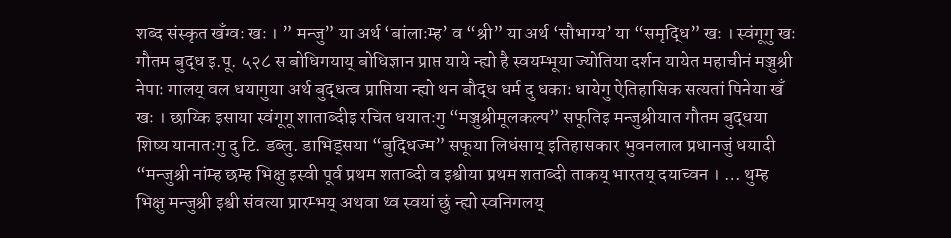शब्द संस्कृत खँग्वः खः । ” मन्जु” या अर्थ ‘बांलाःम्ह’ व “श्री” या अर्थ ‘सौभाग्य’ या “समृद्धि” खः । स्वंगूगु खः गौतम बुद्ध इ.पू. ५२८ स बोधिगयाय् बोधिज्ञान प्राप्त याये न्ह्यो है स्वयम्भूया ज्योतिया दर्शन यायेत महाचीनं मञ्जुश्री नेपाः गालय् वल धयागुया अर्थ बुद्धत्व प्राप्तिया न्ह्यो थन बौद्ध धर्म दु धकाः धायेगु ऐतिहासिक सत्यतां पिनेया खँ खः । छाय्कि इसाया स्वंगूगू शाताब्दीइ रचित धयातःगु “मञ्जुश्रीमूलकल्प” सफूतिइ मन्जुश्रीयात गौतम बुद्धया शिष्य यानातःगु दु टि. डब्लु. डाभिड्सया “बुद्धिज्म” सफूया लिधंसाय् इतिहासकार भुवनलाल प्रधानजुं धयादी “मन्जुश्री नांम्ह छम्ह भिक्षु इस्वी पूर्व प्रथम शताब्दी व इश्वीया प्रथम शताब्दी ताकय् भारतय् दयाच्वन । … थुम्ह भिक्षु मन्जुश्री इश्वी संवत्या प्रारम्भय् अथवा थ्व स्वयां छुं न्ह्यो स्वनिगलय्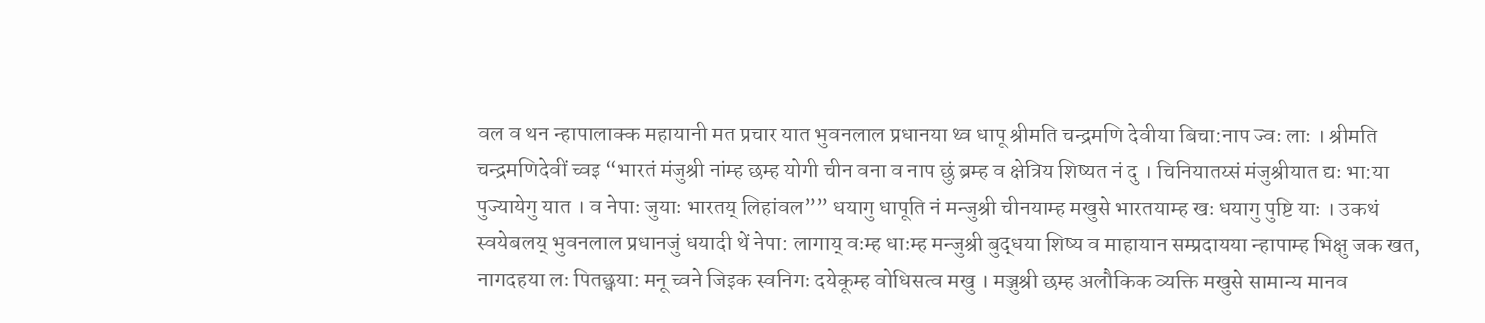वल व थन न्हापालाक्क महायानी मत प्रचार यात भुवनलाल प्रधानया थ्व धापू श्रीमति चन्द्रमणि देवीया बिचा:नाप ज्वः लाः । श्रीमति चन्द्रमणिदेवीं च्वइ “भारतं मंजुश्री नांम्ह छम्ह योगी चीन वना व नाप छुं ब्रम्ह व क्षेत्रिय शिष्यत नं दु । चिनियातय्सं मंजुश्रीयात द्यः भा:या पुज्यायेगु यात । व नेपाः जुयाः भारतय् लिहांवल”” धयागु धापूति नं मन्जुश्री चीनयाम्ह मखुसे भारतयाम्ह खः धयागु पुष्टि याः । उकथं स्वयेबलय् भुवनलाल प्रधानजुं धयादी थें नेपा: लागाय् वःम्ह धाःम्ह मन्जुश्री बुद्धया शिष्य व माहायान सम्प्रदायया न्हापाम्ह भिक्षु जक खत, नागदहया लः पितछ्वया: मनू च्वने जिइक स्वनिगः दयेकूम्ह वोधिसत्व मखु । मञ्जुश्री छम्ह अलौकिक व्यक्ति मखुसे सामान्य मानव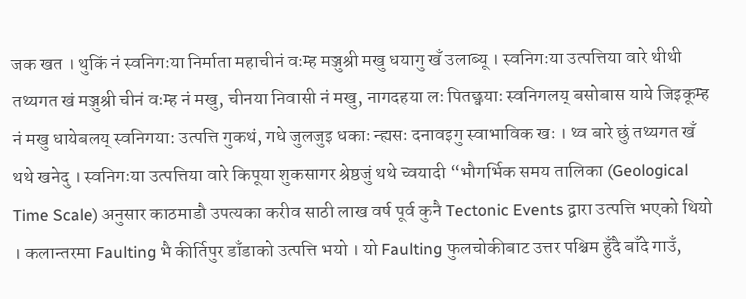जक खत । थुकिं नं स्वनिगःया निर्माता महाचीनं वःम्ह मञ्जुश्री मखु धयागु खँ उलाब्यू । स्वनिगःया उत्पत्तिया वारे थीथी तथ्यगत खं मञ्जुश्री चीनं वःम्ह नं मखु, चीनया निवासी नं मखु, नागदहया लः पितछ्वयाः स्वनिगलय् बसोबास याये जिइकूम्ह नं मखु धायेबलय् स्वनिगया: उत्पत्ति गुकथं, गधे जुलजुइ धकाः न्ह्यसः दनावइगु स्वाभाविक खः । थ्व बारे छुं तथ्यगत खँ थथे खनेदु । स्वनिगःया उत्पत्तिया वारे किपूया शुकसागर श्रेष्ठजुं थथे च्वयादी “भौगर्भिक समय तालिका (Geological Time Scale) अनुसार काठमाडौ उपत्यका करीव साठी लाख वर्ष पूर्व कुनै Tectonic Events द्वारा उत्पत्ति भएको थियो । कलान्तरमा Faulting भै कीर्तिपुर डाँडाको उत्पत्ति भयो । यो Faulting फुलचोकीबाट उत्तर पश्चिम हुँदै बाँदे गाउँ,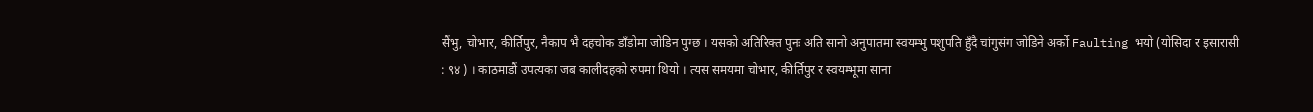सैंभु, चोभार, कीर्तिपुर, नैकाप भै दहचोक डाँडोमा जोडिन पुग्छ । यसको अतिरिक्त पुनः अति सानो अनुपातमा स्वयम्भु पशुपति हुँदै चांगुसंग जोडिने अर्को Faulting भयो (योसिदा र इसारासी : ९४ ) । काठमाडौं उपत्यका जब कालीदहको रुपमा थियो । त्यस समयमा चोभार, कीर्तिपुर र स्वयम्भूमा साना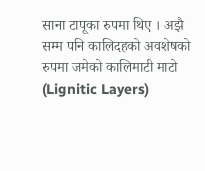साना टापूका रुपमा थिए । अझै सम्म पनि कालिदहको अवशेषको रुपमा जमेको कालिमाटी माटो (Lignitic Layers)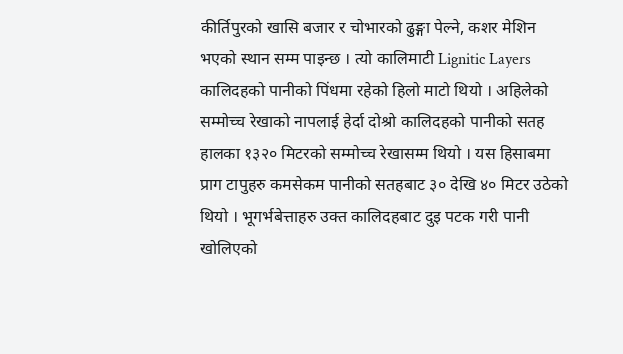कीर्तिपुरको खासि बजार र चोभारको ढुङ्गा पेल्ने, कशर मेशिन भएको स्थान सम्म पाइन्छ । त्यो कालिमाटी Lignitic Layers कालिदहको पानीको पिंधमा रहेको हिलो माटो थियो । अहिलेको सम्मोच्च रेखाको नापलाई हेर्दा दोश्रो कालिदहको पानीको सतह हालका १३२० मिटरको सम्मोच्च रेखासम्म थियो । यस हिसाबमा प्राग टापुहरु कमसेकम पानीको सतहबाट ३० देखि ४० मिटर उठेको थियो । भूगर्भबेत्ताहरु उक्त कालिदहबाट दुइ पटक गरी पानी खोलिएको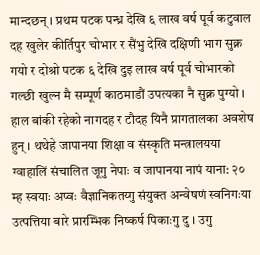मान्दछन् । प्रथम पटक पन्ध्र देखि ६ लाख वर्ष पूर्व कटुवाल दह खुलेर कीर्तिपुर चोभार र सैंभु देखि दक्षिणी भाग सुक्न गयो र दोश्रो पटक ६ देखि दुइ लाख वर्ष पूर्व चोभारको गल्छी खुल्न मै सम्पूर्ण काठमाडौं उपत्यका नै सुक्न पुग्यो । हाल बांकी रहेको नागदह र टौदह यिनै प्रागतालका अवशेष हुन् । थथेहे जापानया शिक्षा व संस्कृति मन्त्रालयया ग्वाहालिं संचालित जूगु नेपाः व जापानया नापं याना: २० म्ह स्वयाः अप्वः वैज्ञानिकतय्गु संयुक्त अन्वेषणं स्वनिगःया उत्पत्तिया बारे प्रारम्भिक निष्कर्ष पिकाःगु दु । उगु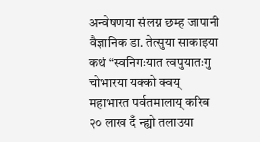अन्वेषणया संलग्न छम्ह जापानी वैज्ञानिक डा. तेत्सुया साकाइया कथं “स्वनिगःयात त्वपुयातःगु चोभारया यक्को क्वय् महाभारत पर्वतमालाय् करिब २० लाख दँ न्ह्यो तलाउया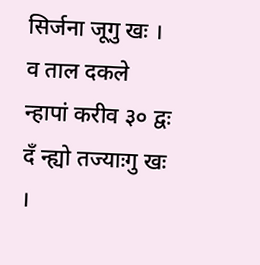सिर्जना जूगु खः । व ताल दकले न्हापां करीव ३० द्वः दँ न्ह्यो तज्याःगु खः ।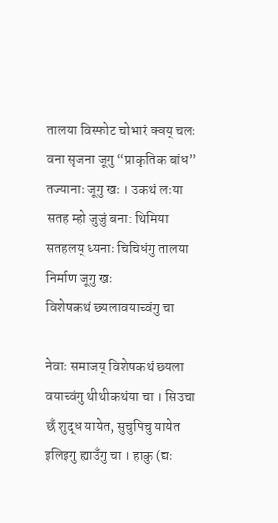तालया विस्फोट चोभारं क्वय् चलः वना सृजना जूगु “प्राकृतिक बांध” तज्यानाः जूगु खः । उकथं लःया सतह म्हो जुजुं बना: थिमिया सतहलय् ध्यनाः चिचिधंगु तालया निर्माण जूगु खः
विशेषकथं छ्यलावयाच्वंगु चा

नेवाः समाजय् विशेषकथं छ्यला वयाच्वंगु थीथीकथंया चा । सिउचा छँ शुद्ध यायेत, सुचुपिचु यायेत इलिइगु ह्याउँगु चा । हाकु (द्यः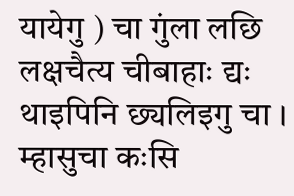यायेगु ) चा गुंला लछि लक्षचैत्य चीबाहाः द्यः थाइपिनि छ्यलिइगु चा । म्हासुचा कःसि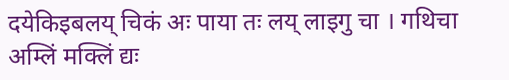दयेकिइबलय् चिकं अः पाया तः लय् लाइगु चा । गथिचा अम्लिं मक्लिं द्यः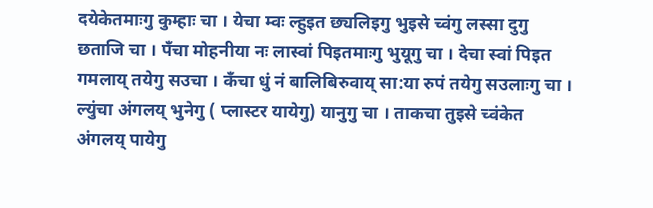दयेकेतमाःगु कुम्हाः चा । येचा म्वः ल्हुइत छ्यलिइगु भुइसे च्वंगु लस्सा दुगु छताजि चा । पँचा मोहनीया नः लास्वां पिइतमाःगु भुयूगु चा । देचा स्वां पिइत गमलाय् तयेगु सउचा । कँचा धुं नं बालिबिरुवाय् सा:या रुपं तयेगु सउलाःगु चा । ल्युंचा अंगलय् भुनेगु ( प्लास्टर यायेगु) यानुगु चा । ताकचा तुइसे च्वंकेत अंगलय् पायेगु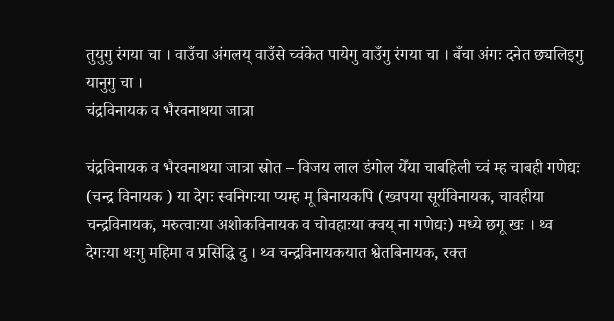तुयुगु रंगया चा । वाउँचा अंगलय् वाउँसे च्वंकेत पायेगु वाउँगु रंगया चा । बँचा अंगः दनेत छ्यलिइगु यानुगु चा ।
चंद्रविनायक व भैरवनाथया जात्रा

चंद्रविनायक व भैरवनाथया जात्रा स्रोत – विजय लाल डंगोल येँया चाबहिली च्वं म्ह चाबही गणेद्यः (चन्द्र विनायक ) या देगः स्वनिगःया प्यम्ह मू बिनायकपि (ख्वपया सूर्यविनायक, चावहीया चन्द्रविनायक, मरुत्वाःया अशोकविनायक व चोवहाःया क्वय् ना गणेद्यः) मध्ये छगू खः । थ्व देगःया थःगु महिमा व प्रसिद्धि दु । थ्व चन्द्रविनायकयात श्वेतबिनायक, रक्त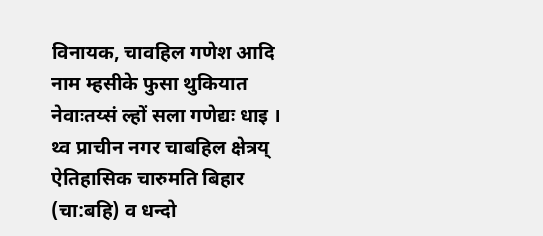विनायक, चावहिल गणेश आदि नाम म्हसीके फुसा थुकियात नेवाःतय्सं ल्हों सला गणेद्यः धाइ । थ्व प्राचीन नगर चाबहिल क्षेत्रय् ऐतिहासिक चारुमति बिहार (चा:बहि) व धन्दो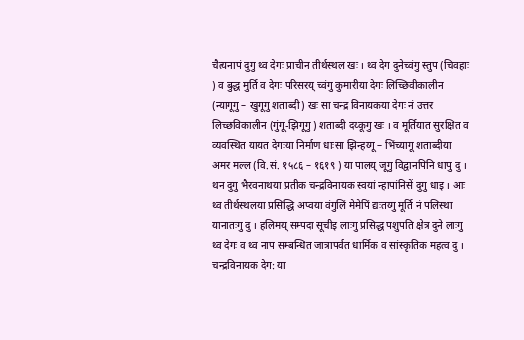चैत्यनापं दुगु थ्व देगः प्राचीन तीर्थस्थल खः । थ्व देग दुनेच्वंगु स्तुप (चिवहाः ) व बुद्ध मुर्ति व देगः परिसरय् च्वंगु कुमारीया देगः लिच्छिवीकालीन (न्यागूगु – खुगूगु शताब्दी) खः सा चन्द्र विनायकया देगः नं उत्तर लिच्छविकालीन (गुंगू-झिगूगु ) शताब्दी दय्कूगु खः । व मूर्तियात सुरक्षित व व्यवस्थित यायत देगःया निर्माण धाःसा झिन्हय्गू – भिंच्यागू शताब्दीया अमर मल्ल (वि.सं. १५८६ – १६१९ ) या पालय् जूगु विद्वानपिनि धापु दु । थन दुगु भैरवनाथया प्रतीक चन्द्रविनायक स्वयां न्हापांनिसें दुगु धाइ । आः थ्व तीर्थस्थलया प्रसिद्धि अप्वया वंगुलिं मेमेपिं द्यःतय्गु मूर्ति नं पलिस्था यानातःगु दु । हलिमय् सम्पदा सूचीइ लाःगु प्रसिद्ध पशुपति क्षेत्र दुने लाःगु थ्व देगः व थ्व नाप सम्बन्धित जात्रापर्वत धार्मिक व सांस्कृतिक महत्व दु । चन्द्रविनायक देग: या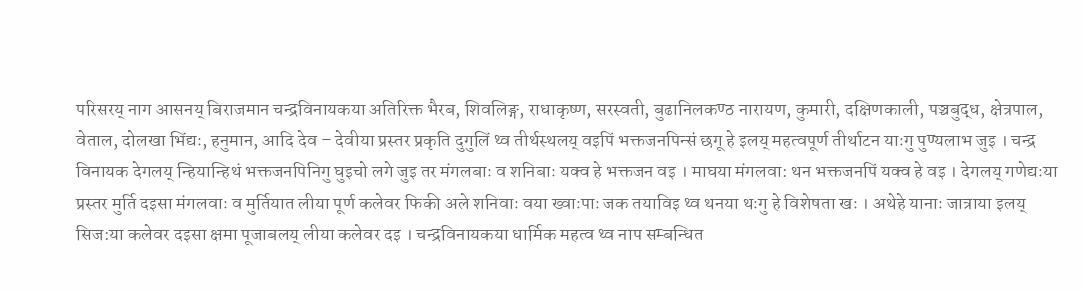परिसरय् नाग आसनय् बिराजमान चन्द्रविनायकया अतिरिक्त भैरब, शिवलिङ्ग, राधाकृष्ण, सरस्वती, बुढानिलकण्ठ नारायण, कुमारी, दक्षिणकाली, पञ्चबुद्ध, क्षेत्रपाल, वेताल, दोलखा भिंद्यः, हनुमान, आदि देव – देवीया प्रस्तर प्रकृति दुगुलिं थ्व तीर्थस्थलय् वइपिं भक्तजनपिन्सं छगू हे इलय् महत्वपूर्ण तीर्थाटन याःगु पुण्यलाभ जुइ । चन्द्र विनायक देगलय् न्हियान्हिथं भक्तजनपिनिगु घुइचो लगे जुइ तर मंगलबाः व शनिबाः यक्व हे भक्तजन वइ । माघया मंगलवा: थन भक्तजनपिं यक्व हे वइ । देगलय् गणेद्यःया प्रस्तर मुर्ति दइसा मंगलवाः व मुर्तियात लीया पूर्ण कलेवर फिकी अले शनिवाः वया ख्वाःपाः जक तयाविइ थ्व थनया थःगु हे विशेषता खः । अथेहे यानाः जात्राया इलय् सिज:या कलेवर दइसा क्षमा पूजाबलय् लीया कलेवर दइ । चन्द्रविनायकया धार्मिक महत्व थ्व नाप सम्बन्धित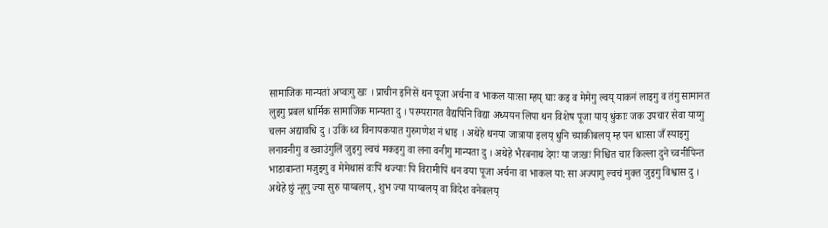सामाजिक मान्यतां अप्वःगु खः । प्राचीन इनिसें थन पूजा अर्चना व भाकल याःसा म्हय् घाः कइ व मेमेगु ल्वय् याकनं लाइगु व तंगु सामानत लुइगु प्रबल धार्मिक सामाजिक मान्यता दु । परम्परागत वैद्यपिनि विद्या अध्ययन लिपा थन विशेष पूजा याय् धुंकाः जक उपचार सेवा याय्गु चलन अद्यावधि दु । उकिं थ्व विनायकयात गुरुगणेश नं धाइ । अथेहे थनया जात्राया इलय् धुनि च्याकीबलय् म्ह पन धाःसा जँ स्याइगु लनावनीगु व ख्वाउंगुलिं जुइगु ल्वचं मकइगु वा लना वनीगु मान्यता दु । अथेहे भैरबनाथ देगः या जःखः निश्चित चार किल्ला दुने च्वनीपिन्त भाडाबान्ता मजुइगु व मेमेथासं वःपिं थज्याः पि विरामीपिं थन वया पूजा अर्चना वा भाकल या: सा अज्यागु ल्वचं मुक्त जुइगु विश्वास दु । अथेहे छुं न्हूगु ज्या सुरु याय्बलय्, शुभ ज्या याय्बलय् वा विदेश वनेबलय्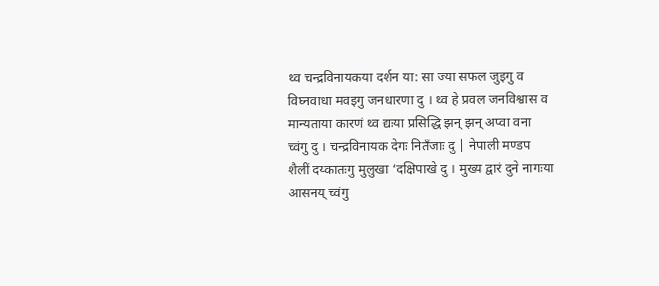थ्व चन्द्रविनायकया दर्शन या: सा ज्या सफल जुइगु व विघ्नवाधा मवइगु जनधारणा दु । थ्व हे प्रवल जनविश्वास व मान्यताया कारणं थ्व द्यःया प्रसिद्धि झन् झन् अप्वा वना च्वंगु दु । चन्द्रविनायक देगः नितँजाः दु | नेपाली मण्डप शैलीं दय्कातःगु मुलुखा ‘दक्षिपाखे दु । मुख्य द्वारं दुने नागःया आसनय् च्वंगु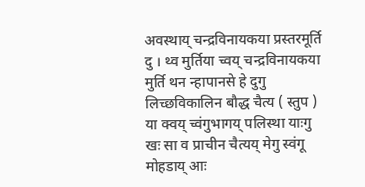अवस्थाय् चन्द्रविनायकया प्रस्तरमूर्ति दु । थ्व मुर्तिया च्वय् चन्द्रविनायकया मुर्ति थन न्हापानसे हे दुगु लिच्छविकालिन बौद्ध चैत्य ( स्तुप ) या क्वय् च्वंगुभागय् पलिस्था याःगु खः सा व प्राचीन चैत्यय् मेगु स्वंगू मोहडाय् आः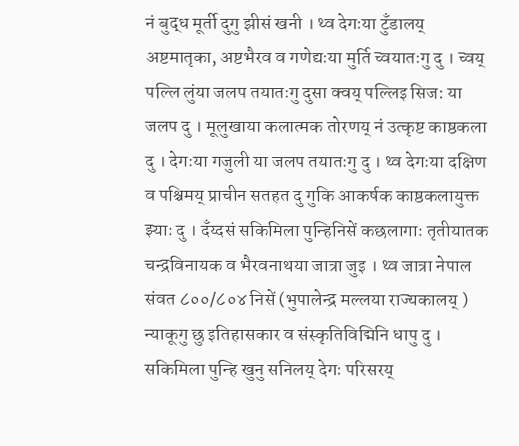नं बुद्ध मूर्ती दुगु झीसं खनी । थ्व देगःया टुँडालय् अष्टमातृका, अष्टभैरव व गणेद्यःया मुर्ति च्वयातःगु दु । च्वय् पल्लि लुंया जलप तयातःगु दुसा क्वय् पल्लिइ सिज: या जलप दु । मूलुखाया कलात्मक तोरणय् नं उत्कृष्ट काष्ठकला दु । देगःया गजुली या जलप तयातःगु दु । थ्व देगःया दक्षिण व पश्चिमय् प्राचीन सतहत दु गुकि आकर्षक काष्ठकलायुक्त झ्याः दु । दँय्दसं सकिमिला पुन्हिनिसें कछलागाः तृतीयातक चन्द्रविनायक व भैरवनाथया जात्रा जुइ । थ्व जात्रा नेपाल संवत ८००/८०४ निसें (भुपालेन्द्र मल्लया राज्यकालय् ) न्याकूगु छु इतिहासकार व संस्कृतिविद्मिनि धापु दु । सकिमिला पुन्हि खुनु सनिलय् देगः परिसरय्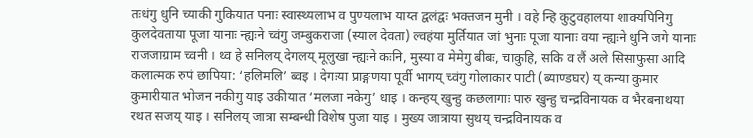तःधंगु धुनि च्याकी गुकियात पनाः स्वास्थ्यलाभ व पुण्यलाभ याय्त द्वलंद्वः भक्तजन मुनी । वहे न्हि कुटुवहालया शाक्यपिनिगु कुलदेवताया पूजा यानाः न्ह्यःने च्वंगु जम्बुकराजा (स्याल देवता) ल्वहंया मुर्तियात जां भुनाः पूजा यानाः वया न्ह्यःने धुनि जगे यानाः राजजाग्राम च्वनी । थ्व हे सनिलय् देगलय् मूलुखा न्ह्यःने कःनि, मुस्या व मेमेगु बीबः, चाकुहि, सकि व लैं अले सिसाफुसा आदि कलात्मक रुपं छापिया: ‘हलिमलि’ ब्वइ । देगःया प्राङ्गणया पूर्वी भागय् च्वंगु गोलाकार पाटी (ब्याण्डघर) य् कन्या कुमार कुमारीयात भोजन नकीगु याइ उकीयात ‘मलजा नकेगु’ धाइ । कन्हय् खुन्हु कछलागाः पारु खुन्हु चन्द्रविनायक व भैरबनाथया रथत सजय् याइ । सनिलय् जात्रा सम्बन्धी विशेष पुजा याइ । मुख्य जात्राया सुथय् चन्द्रविनायक व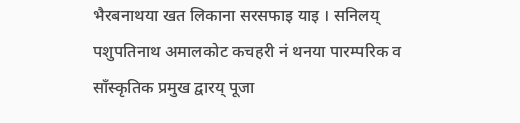भैरबनाथया खत लिकाना सरसफाइ याइ । सनिलय् पशुपतिनाथ अमालकोट कचहरी नं थनया पारम्परिक व साँस्कृतिक प्रमुख द्वारय् पूजा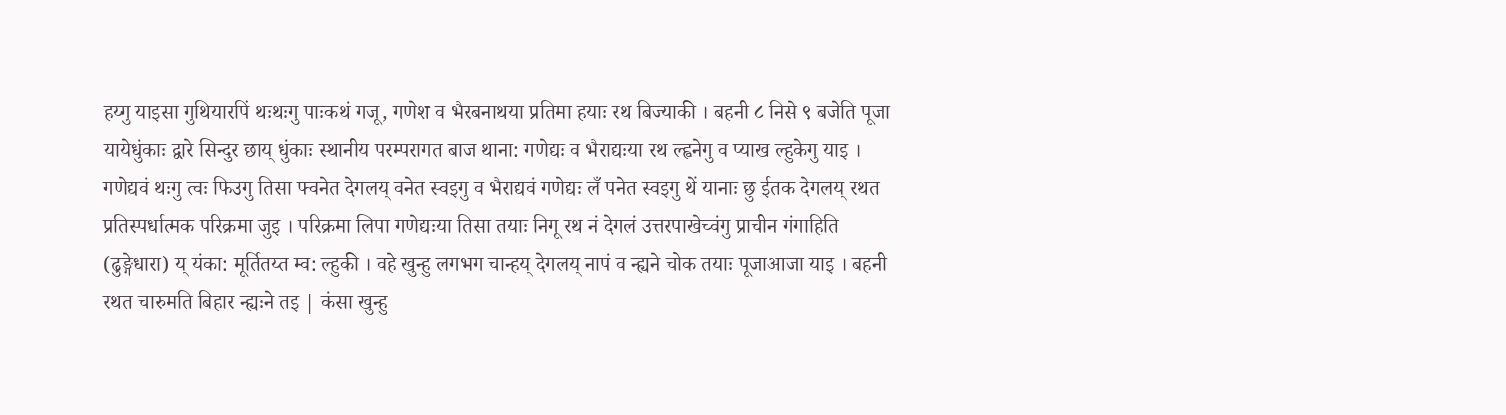हय्गु याइसा गुथियारपिं थःथःगु पाःकथं गजू, गणेश व भैरबनाथया प्रतिमा हयाः रथ बिज्याकी । बहनी ८ निसे ९ बजेति पूजा यायेधुंकाः द्वारे सिन्दुर छाय् धुंकाः स्थानीय परम्परागत बाज थाना: गणेद्यः व भैराद्यःया रथ ल्ह्वनेगु व प्याख ल्हुकेगु याइ । गणेद्यवं थःगु त्वः फिउगु तिसा फ्वनेत देगलय् वनेत स्वइगु व भैराद्यवं गणेद्यः लँ पनेत स्वइगु थें यानाः छु ईतक देगलय् रथत प्रतिस्पर्धात्मक परिक्रमा जुइ । परिक्रमा लिपा गणेद्यःया तिसा तयाः निगू रथ नं देगलं उत्तरपाखेच्वंगु प्राचीन गंगाहिति (ढुङ्गेधारा) य् यंका: मूर्तितय्त म्व: ल्हुकी । वहे खुन्हु लगभग चान्हय् देगलय् नापं व न्ह्यने चोक तयाः पूजाआजा याइ । बहनी रथत चारुमति बिहार न्ह्यःने तइ | कंसा खुन्हु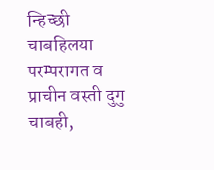न्हिच्छी चाबहिलया परम्परागत व प्राचीन वस्ती दुगु चाबही,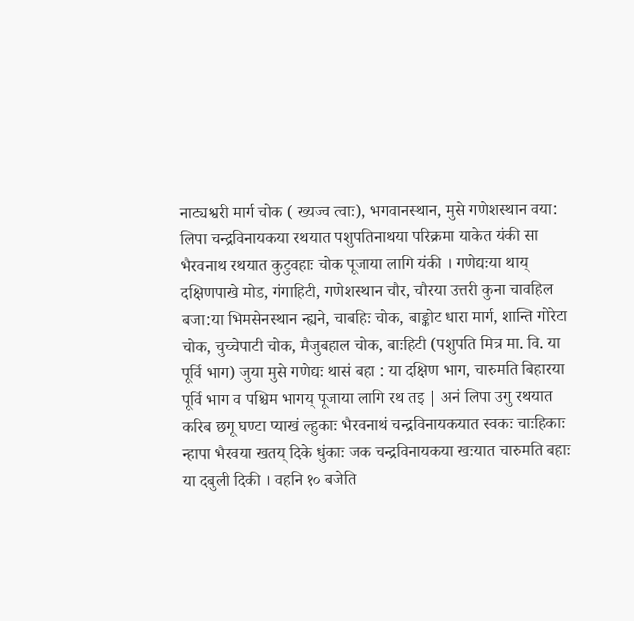नाट्यश्वरी मार्ग चोक ( ख्यज्व त्वाः), भगवानस्थान, मुसे गणेशस्थान वया: लिपा चन्द्रविनायकया रथयात पशुपतिनाथया परिक्रमा याकेत यंकी सा भैरवनाथ रथयात कुटुवहाः चोक पूजाया लागि यंकी । गणेद्यःया थाय् दक्षिणपाखे मोड, गंगाहिटी, गणेशस्थान चौर, चौरया उत्तरी कुना चावहिल बजा:या भिमसेनस्थान न्ह्यने, चाबहिः चोक, बाङ्कोट धारा मार्ग, शान्ति गोरेटा चोक, चुच्चेपाटी चोक, मैजुबहाल चोक, बाःहिटी (पशुपति मित्र मा. वि. या पूर्वि भाग) जुया मुसे गणेद्यः थासं बहा : या दक्षिण भाग, चारुमति बिहारया पूर्वि भाग व पश्चिम भागय् पूजाया लागि रथ तइ | अनं लिपा उगु रथयात करिब छगू घण्टा प्याखं ल्हुकाः भैरवनाथं चन्द्रविनायकयात स्वकः चाःहिकाः न्हापा भैरवया खतय् दिके धुंकाः जक चन्द्रविनायकया खःयात चारुमति बहाः या दबुली दिकी । वहनि १० बजेति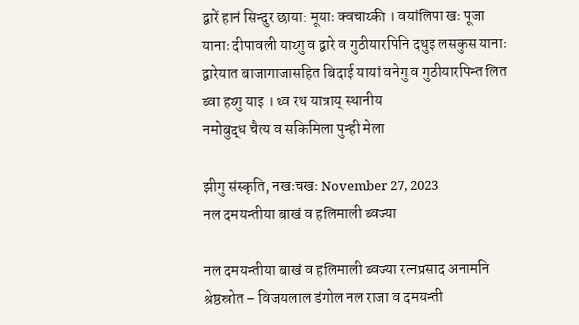द्वारें हानं सिन्दुर छाया: मूयाः क्वचाय्की । वयांलिपा खः पूजा यानाः दीपावली याय्गु व द्वारे व गुठीयारपिनि दथुइ लसकुस यानाः द्वारेयात बाजागाजासहित बिदाई यायां वनेगु व गुठीयारपिन्त लित ब्वा हय्गु याइ । थ्व रथ यात्राय् स्थानीय
नमोबुद्ध चैत्य व सकिमिला पुन्ही मेला

झीगु संस्कृति, नखःचखः November 27, 2023
नल दमयन्तीया बाखं व हलिमाली ब्वज्या

नल दमयन्तीया बाखं व हलिमाली ब्वज्या रत्नप्रसाद अनामनि श्रेष्ठस्रोत – विजयलाल डंगोल नल राजा व दमयन्ती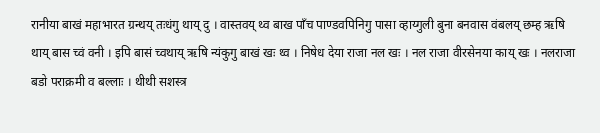रानीया बाखं महाभारत ग्रन्थय् तःधंगु थाय् दु । वास्तवय् थ्व बाख पाँच पाण्डवपिनिगु पासा व्हाय्गुली बुना बनवास वंबलय् छम्ह ऋषि थाय् बास च्वं वनी । इपि बासं च्वथाय् ऋषि न्यंकुगु बाखं खः थ्व । निषेध देया राजा नल खः । नल राजा वीरसेनया काय् खः । नलराजा बडो पराक्रमी व बल्लाः । थीथी सशस्त्र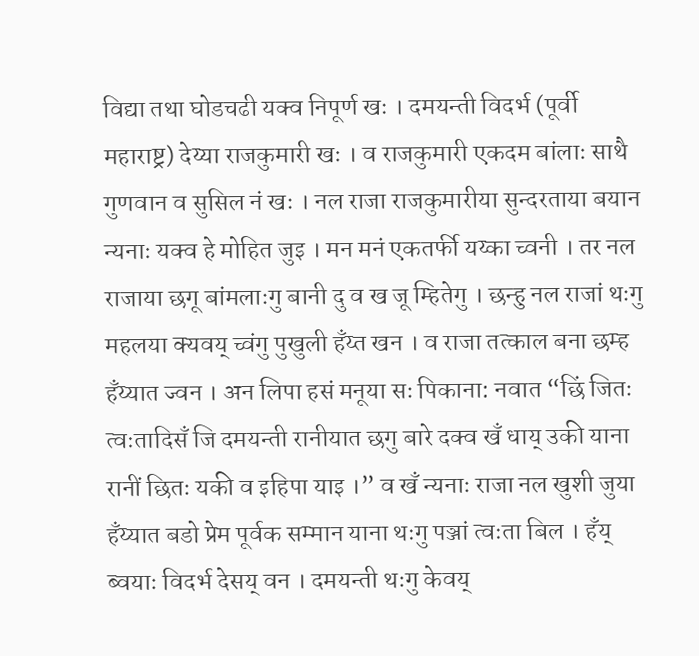विद्या तथा घोडचढी यक्व निपूर्ण खः । दमयन्ती विदर्भ (पूर्वी महाराष्ट्र) देय्या राजकुमारी खः । व राजकुमारी एकदम बांलाः साथै गुणवान व सुसिल नं खः । नल राजा राजकुमारीया सुन्दरताया बयान न्यनाः यक्व हे मोहित जुइ । मन मनं एकतर्फी यय्का च्वनी । तर नल राजाया छगू बांमलाःगु बानी दु व ख जू म्हितेगु । छन्हु नल राजां थःगु महलया क्यवय् च्वंगु पुखुली हँय्त खन । व राजा तत्काल बना छम्ह हँय्यात ज्वन । अन लिपा हसं मनूया सः पिकाना: नवात “छिं जितः त्वःतादिसँ जि दमयन्ती रानीयात छगु बारे दक्व खँ धाय् उकी याना रानीं छितः यकी व इहिपा याइ ।” व खँ न्यनाः राजा नल खुशी जुया हँय्यात बडो प्रेम पूर्वक सम्मान याना थःगु पञ्जां त्वःता बिल । हँय् ब्वयाः विदर्भ देसय् वन । दमयन्ती थःगु केवय्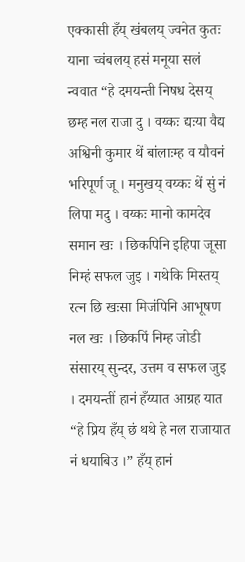एक्कासी हँय् खंबलय् ज्वनेत कुतः याना च्वंबलय् हसं मनूया सलं न्ववात “हे दमयन्ती निषध देसय् छम्ह नल राजा दु । वय्कः द्यःया वैद्य अश्विनी कुमार थें बांलाःम्ह व यौवनं भरिपूर्ण जू । मनुखय् वय्कः थें सुं नं लिपा मदु । वय्कः मानो कामदेव समान खः । छिकपिनि इहिपा जूसा निम्हं सफल जुइ । गथेकि मिस्तय् रत्न छि खःसा मिजंपिनि आभूषण नल खः । छिकपिं निम्ह जोडी संसारय् सुन्दर, उत्तम व सफल जुइ । दमयन्तीं हानं हँय्यात आग्रह यात “हे प्रिय हँय् छं थथे हे नल राजायात नं धयाबिउ ।” हँय् हानं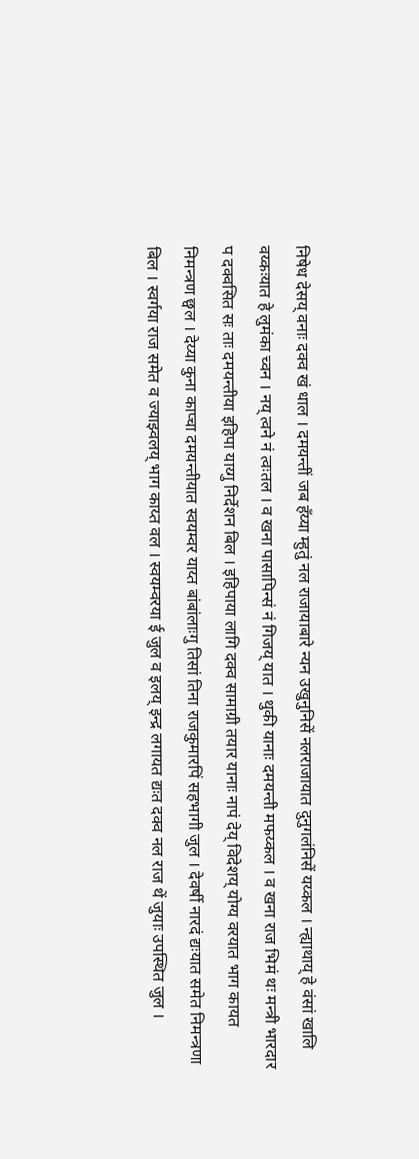निषेध देसय् वनाः दक्व खं धाल । दमयन्तीं जब हँय्या म्हुतुं नल राजायाबारे न्यन उखुनुनिसें नलराजायात दुनुगलंनिसें यय्कल । न्ह्याथाय् हे वंसां खालि वय्कःयात हे लुमंका च्वन । नय् त्वने नं त्वःतल । व खना पासापिन्सं नं गिजय् यात । थुकी यानाः दमयन्ती मफय्कल । व खना राज भिमं थः मन्त्री भारदार प दक्वसित सः ताः दमयन्तीया इहिपा याय्गु निर्देशन बिल । इहिपाया लागि दक्व सामाग्री तयार यानाः नापं देय् विदेशय् योग्य वरयात भाग कायत निमन्त्रण छ्वल । देय्या कुना काप्चा दमयन्तीयात स्वयम्वर याय्त बांबांलाःगु तिसां तिना राजकुमारपिं सहभागी जुल । देवर्षी नारदं द्यःयात समेत निमन्त्रणा बिल । स्वर्गया राज समेत व ज्याझ्वलय् भाग काय्त वल । स्वयम्वरया ई जुल व इलय् इन्द्र लगायत द्यःत दक्व नल राज थें जुयाः उपस्थित जुल ।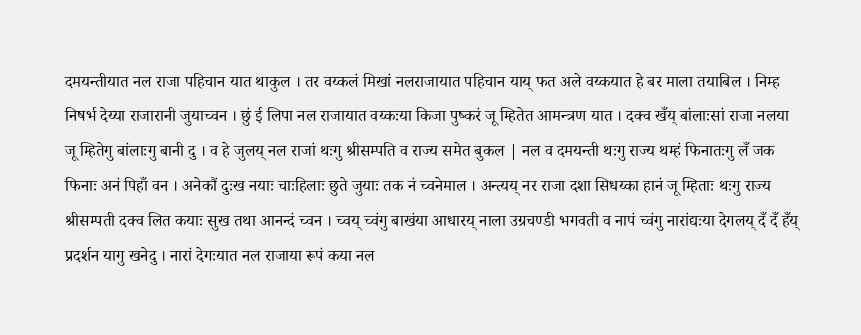दमयन्तीयात नल राजा पहिचान यात थाकुल । तर वय्कलं मिखां नलराजायात पहिचान याय् फत अले वय्कयात हे बर माला तयाबिल । निम्ह निषर्भ देय्या राजारानी जुयाच्वन । छुं ई लिपा नल राजायात वय्कःया किजा पुष्करं जू म्हितेत आमन्त्रण यात । दक्व खँय् बांलाःसां राजा नलया जू म्हितेगु बांलाःगु बानी दु । व हे जुलय् नल राजां थःगु श्रीसम्पति व राज्य समेत बुकल | नल व दमयन्ती थःगु राज्य थम्हं फिनातःगु लँ जक फिनाः अनं पिहाँ वन । अनेकौं दुःख नयाः चाःहिलाः छुते जुयाः तक नं च्वनेमाल । अन्त्यय् नर राजा दशा सिधय्का हानं जू म्हिताः थःगु राज्य श्रीसम्पती दक्व लित कयाः सुख तथा आनन्दं च्वन । च्वय् च्वंगु बाखंया आधारय् नाला उग्रचण्डी भगवती व नापं च्वंगु नारांद्यःया देगलय् दँ दँ हँय् प्रदर्शन यागु खनेदु । नारां देगःयात नल राजाया रूपं कया नल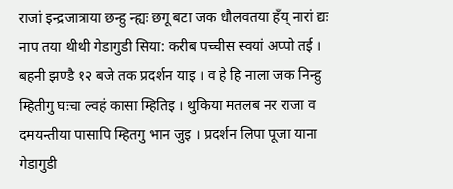राजां इन्द्रजात्राया छन्हु न्ह्यः छगू बटा जक धौलवतया हँय् नारां द्यः नाप तया थीथी गेडागुडी सिया: करीब पच्चीस स्वयां अप्पो तई । बहनी झण्डै १२ बजे तक प्रदर्शन याइ । व हे हि नाला जक निन्हु म्हितीगु घःचा ल्वहं कासा म्हितिइ । थुकिया मतलब नर राजा व दमयन्तीया पासापि म्हितगु भान जुइ । प्रदर्शन लिपा पूजा याना गेडागुडी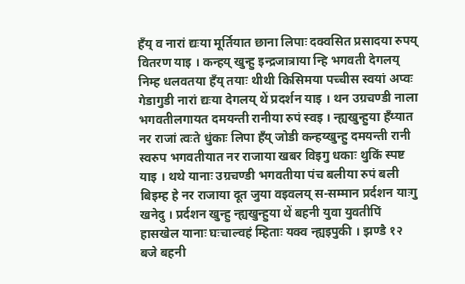हँय् व नारां द्यःया मूर्तियात छाना लिपाः दक्वसित प्रसादया रुपय् वितरण याइ । कन्हय् खुन्हु इन्द्रजात्राया न्हि भगवती देगलय् निम्ह धलवतया हँय् तयाः थीथी किसिमया पच्चीस स्वयां अप्वः गेडागुडी नारां द्यःया देगलय् थें प्रदर्शन याइ । थन उग्रचण्डी नाला भगवतीलगायत दमयन्ती रानीया रुपं स्वइ । न्ह्यखुन्हुया हँय्यात नर राजां त्वःते धुंकाः लिपा हँय् जोडी कन्हय्खुन्हु दमयन्ती रानी स्वरुप भगवतीयात नर राजाया खबर विइगु धकाः थुकिं स्पष्ट याइ । थथे यानाः उग्रचण्डी भगवतीया पंच बलीया रुपं बली बिइम्ह हे नर राजाया दूत जुया वइवलय् स-सम्मान प्रर्दशन याःगु खनेदु । प्रर्दशन खुन्हु न्ह्यखुन्हुया थें बहनी युवा युवतीपिं हासखेल यानाः घःचाल्वहं म्हिताः यक्व न्ह्यइपुकी । झण्डै १२ बजे बहनी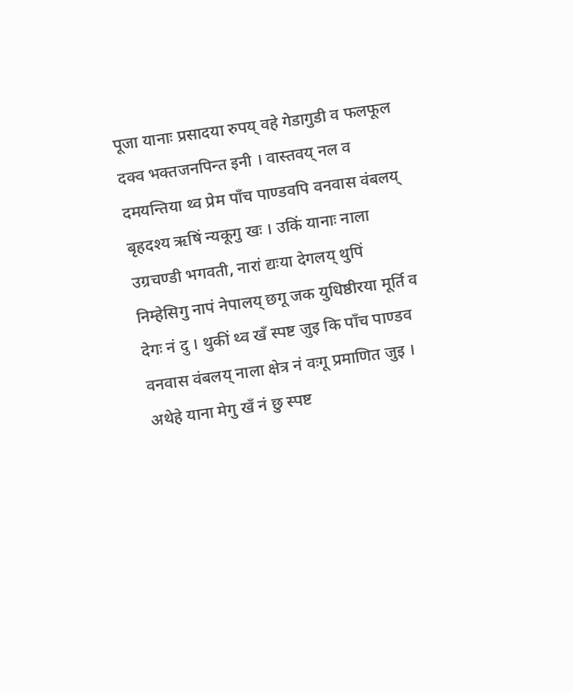पूजा यानाः प्रसादया रुपय् वहे गेडागुडी व फलफूल दक्व भक्तजनपिन्त इनी । वास्तवय् नल व दमयन्तिया थ्व प्रेम पाँच पाण्डवपि वनवास वंबलय् बृहदश्य ऋषिं न्यकूगु खः । उकिं यानाः नाला उग्रचण्डी भगवती, नारां द्यःया देगलय् थुपिं निम्हेसिगु नापं नेपालय् छगू जक युधिष्ठीरया मूर्ति व देगः नं दु । थुकीं थ्व खँ स्पष्ट जुइ कि पाँच पाण्डव वनवास वंबलय् नाला क्षेत्र नं वःगू प्रमाणित जुइ । अथेहे याना मेगु खँ नं छु स्पष्ट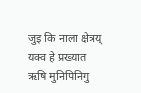जुइ कि नाला क्षेत्रय् यक्व हे प्रख्यात ऋषि मुनिपिनिगु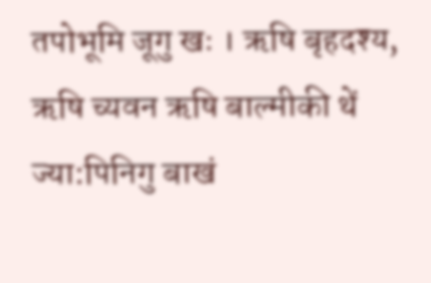तपोभूमि जूगु खः । ऋषि बृहदश्य, ऋषि च्यवन ऋषि बाल्मीकी थें ज्या:पिनिगु बाखं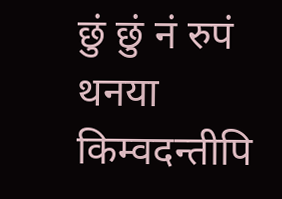छुं छुं नं रुपं थनया किम्वदन्तीपि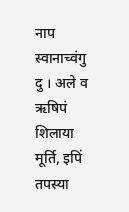नाप स्वानाच्वंगु दु । अले व ऋषिपं शिलाया मूर्ति, इपिं तपस्या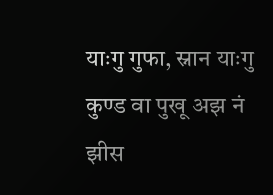याःगु गुफा, स्नान याःगु कुण्ड वा पुखू अझ नं झीस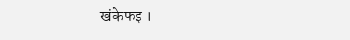खंकेफइ ।